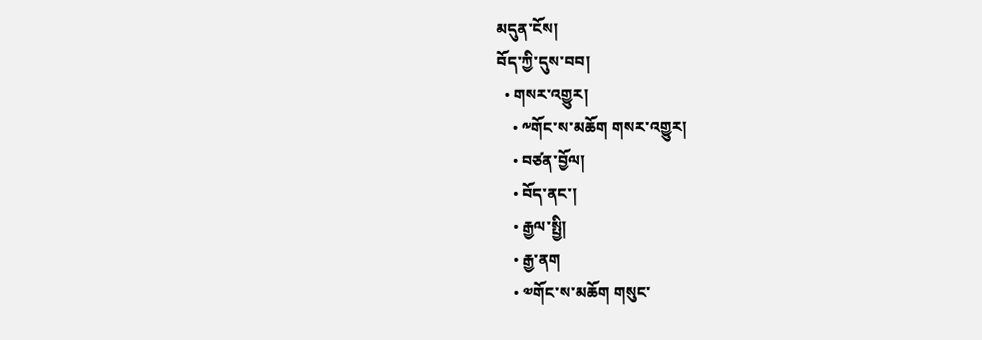མདུན་ངོས།
བོད་ཀྱི་དུས་བབ།
  • གསར་འགྱུར།
    • ༸གོང་ས་མཆོག གསར་འགྱུར།
    • བཙན་བྱོལ།
    • བོད་ནང་།
    • རྒྱལ་སྤྱི།
    • རྒྱ་ནག
    • ༧གོང་ས་མཆོག གསུང་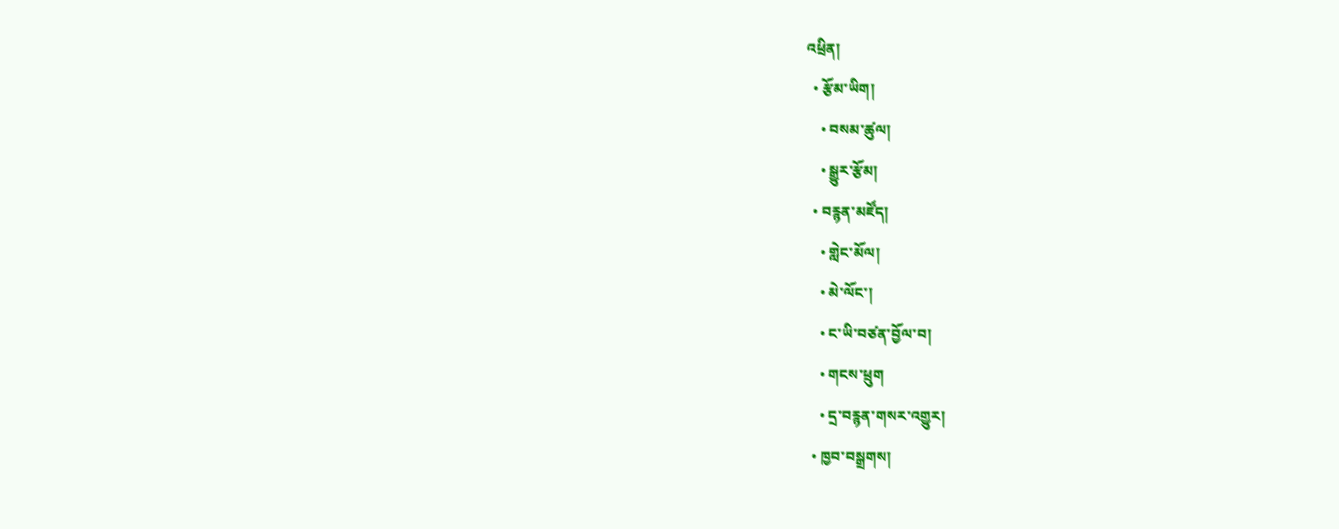འཕྲིན།
  • རྩོམ་ཡིག།
    • བསམ་ཚུལ།
    • སྒྱུར་རྩོམ།
  • བརྙན་མཛོད།
    • གླེང་མོལ།
    • མེ་ལོང་།
    • ང་ཡི་བཙན་བྱོལ་བ།
    • གངས་ཕྲུག
    • དྲ་བརྙན་གསར་འགྱུར།
  • ཁྱབ་བསྒྲགས།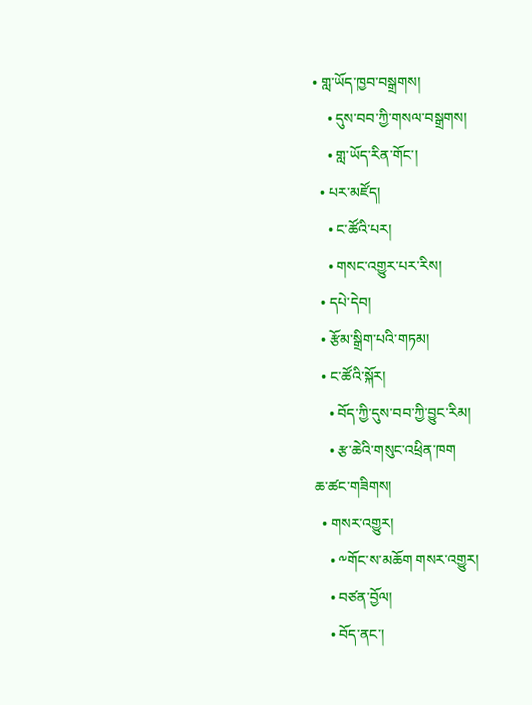• གླ་ཡོད་ཁྱབ་བསྒྲགས།
    • དུས་བབ་ཀྱི་གསལ་བསྒྲགས།
    • གླ་ཡོད་རིན་གོང་།
  • པར་མཛོད།
    • ང་ཚོའི་པར།
    • གསང་འགྱུར་པར་རིས།
  • དཔེ་དེབ།
  • རྩོམ་སྒྲིག་པའི་གཏམ།
  • ང་ཚོའི་སྐོར།
    • བོད་ཀྱི་དུས་བབ་ཀྱི་བྱུང་རིམ།
    • རྩ་ཆེའི་གསུང་འཕྲིན་ཁག
ཆ་ཚང་གཟིགས།
  • གསར་འགྱུར།
    • ༸གོང་ས་མཆོག གསར་འགྱུར།
    • བཙན་བྱོལ།
    • བོད་ནང་།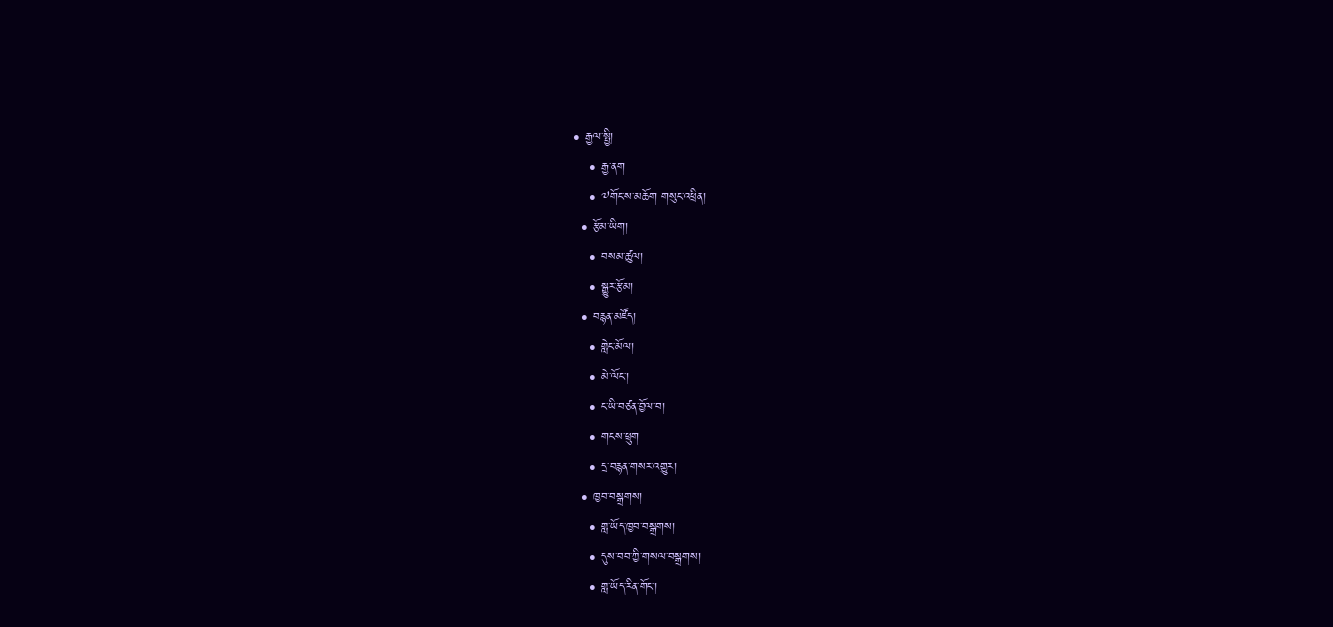• རྒྱལ་སྤྱི།
    • རྒྱ་ནག
    • ༧གོང་ས་མཆོག གསུང་འཕྲིན།
  • རྩོམ་ཡིག།
    • བསམ་ཚུལ།
    • སྒྱུར་རྩོམ།
  • བརྙན་མཛོད།
    • གླེང་མོལ།
    • མེ་ལོང་།
    • ང་ཡི་བཙན་བྱོལ་བ།
    • གངས་ཕྲུག
    • དྲ་བརྙན་གསར་འགྱུར།
  • ཁྱབ་བསྒྲགས།
    • གླ་ཡོད་ཁྱབ་བསྒྲགས།
    • དུས་བབ་ཀྱི་གསལ་བསྒྲགས།
    • གླ་ཡོད་རིན་གོང་།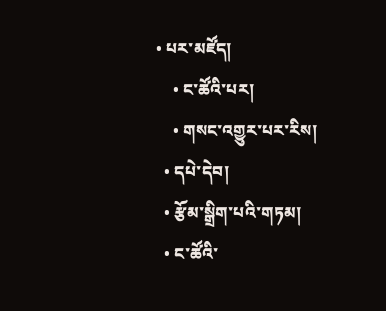• པར་མཛོད།
    • ང་ཚོའི་པར།
    • གསང་འགྱུར་པར་རིས།
  • དཔེ་དེབ།
  • རྩོམ་སྒྲིག་པའི་གཏམ།
  • ང་ཚོའི་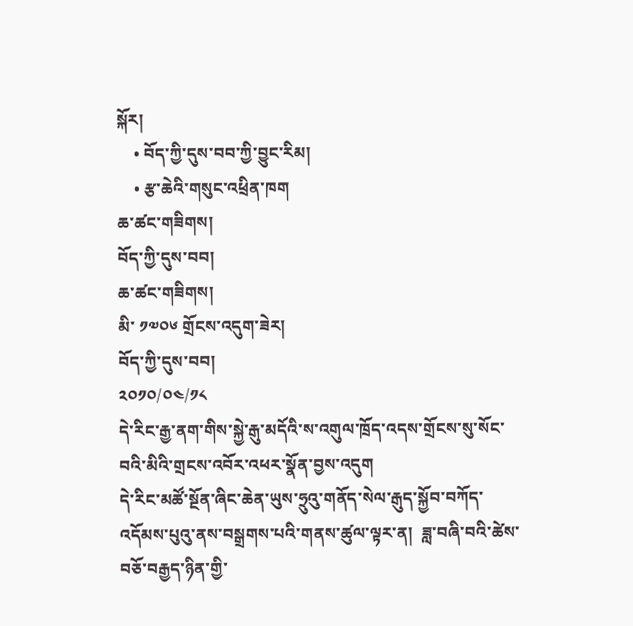སྐོར།
    • བོད་ཀྱི་དུས་བབ་ཀྱི་བྱུང་རིམ།
    • རྩ་ཆེའི་གསུང་འཕྲིན་ཁག
ཆ་ཚང་གཟིགས།
བོད་ཀྱི་དུས་བབ།
ཆ་ཚང་གཟིགས།
མི་ ༡༧༠༦ གྲོངས་འདུག་ཟེར།
བོད་ཀྱི་དུས་བབ།
༢༠༡༠/༠༤/༡༨
དེ་རིང་རྒྱ་ནག་གིས་སྐྱེ་རྒུ་མདོའི་ས་འགུལ་ཁྲོད་འདས་གྲོངས་སུ་སོང་བའི་མིའི་གྲངས་འབོར་འཕར་སྣོན་བྱས་འདུག
དེ་རིང་མཚོ་སྔོན་ཞིང་ཆེན་ཡུས་ཧྲུའུ་གནོད་སེལ་རྒུད་སྐྱོབ་བཀོད་འདོམས་པུའུ་ནས་བསྒྲགས་པའི་གནས་ཚུལ་ལྟར་ན།  ཟླ་བཞི་བའི་ཚེས་བཅོ་བརྒྱད་ཉིན་གྱི་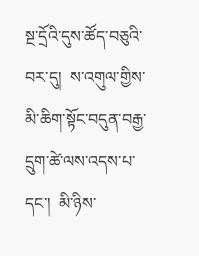སྔ་དྲོའི་དུས་ཚོད་བཅུའི་བར་དུ།  ས་འགུལ་གྱིས་མི་ཆིག་སྟོང་བདུན་བརྒྱ་དྲུག་ཚེ་ལས་འདས་པ་དང་།  མི་ཉིས་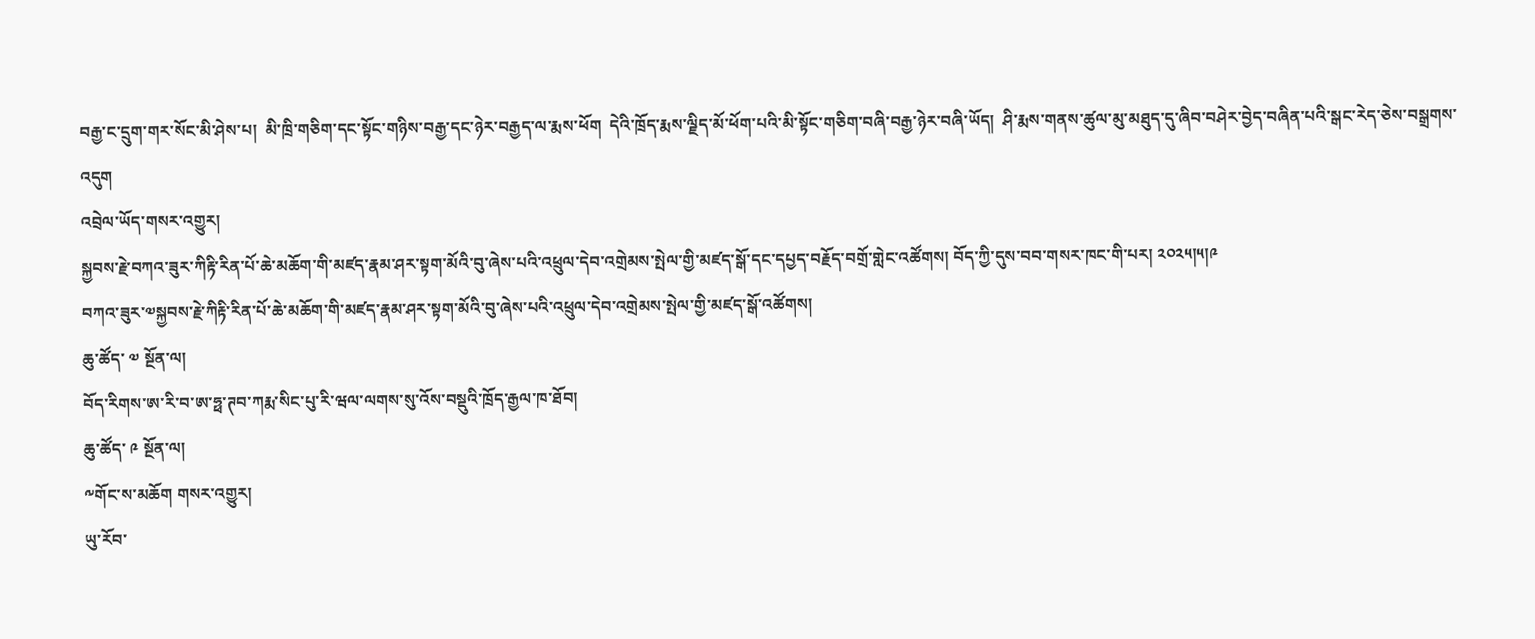བརྒྱ་ང་དྲུག་གར་སོང་མི་ཤེས་པ།  མི་ཁྲི་གཅིག་དང་སྟོང་གཉིས་བརྒྱ་དང་ཉེར་བརྒྱད་ལ་རྨས་ཕོག  དེའི་ཁྲོད་རྨས་ལྗིད་མོ་ཕོག་པའི་མི་སྟོང་གཅིག་བཞི་བརྒྱ་ཉེར་བཞི་ཡོད།  ཤི་རྨས་གནས་ཚུལ་མུ་མཐུད་དུ་ཞིབ་བཤེར་བྱེད་བཞིན་པའི་སྒང་རེད་ཅེས་བསྒྲགས་འདུག
འབྲེལ་ཡོད་གསར་འགྱུར།
སྐྱབས་རྗེ་བཀའ་ཟུར་ཀིརྟི་རིན་པོ་ཆེ་མཆོག་གི་མཛད་རྣམ་ཤར་སྟག་མོའི་བུ་ཞེས་པའི་འཕྲུལ་དེབ་འགྲེམས་སྤེལ་གྱི་མཛད་སྒོ་དང་དཔྱད་བརྗོད་བགྲོ་གླེང་འཚོགས། བོད་ཀྱི་དུས་བབ་གསར་ཁང་གི་པར། ༢༠༢༥།༥།༩
བཀའ་ཟུར་༧སྐྱབས་རྗེ་ཀིརྟི་རིན་པོ་ཆེ་མཆོག་གི་མཛད་རྣམ་ཤར་སྟག་མོའི་བུ་ཞེས་པའི་འཕྲུལ་དེབ་འགྲེམས་སྤེལ་གྱི་མཛད་སྒོ་འཚོགས།
ཆུ་ཚོད་ ༧ སྔོན་ལ།
བོད་རིགས་ཨ་རི་བ་ཨ་ཧྥ་ཊབ་ཀརྨ་སིང་པུ་རི་ཝལ་ལགས་སུ་འོས་བསྡུའི་ཁྲོད་རྒྱལ་ཁ་ཐོབ།
ཆུ་ཚོད་ ༩ སྔོན་ལ།
༸གོང་ས་མཆོག གསར་འགྱུར།
ཡུ་རོབ་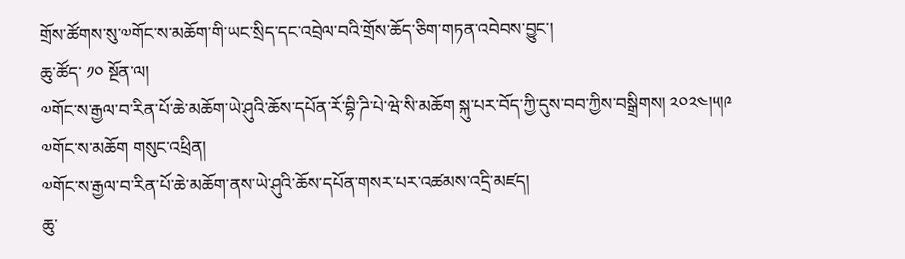གྲོས་ཚོགས་སུ་༧གོང་ས་མཆོག་གི་ཡང་སྲིད་དང་འབྲེལ་བའི་གྲོས་ཆོད་ཅིག་གཏན་འབེབས་བྱུང་།
ཆུ་ཚོད་ ༡༠ སྔོན་ལ།
༧གོང་ས་རྒྱལ་བ་རིན་པོ་ཆེ་མཆོག་ཡེ་ཤུའི་ཆོས་དཔོན་རོ་བྷི་ཌི་པེ་ཝེ་སི་མཆོག སྐུ་པར་བོད་ཀྱི་དུས་བབ་ཀྱིས་བསྒྲིགས། ༢༠༢༤།༥།༩
༧གོང་ས་མཆོག གསུང་འཕྲིན།
༧གོང་ས་རྒྱལ་བ་རིན་པོ་ཆེ་མཆོག་ནས་ཡེ་ཤུའི་ཆོས་དཔོན་གསར་པར་འཚམས་འདྲི་མཛད།
ཆུ་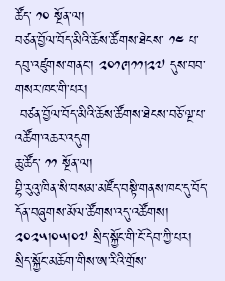ཚོད་ ༡༠ སྔོན་ལ།
བཙན་བྱོལ་བོད་མིའི་ཆོས་ཚོགས་ཐེངས་ ༡༤ པ་དབུ་འཛུགས་གནང་། ༢༠༡༩།༡༡།༢༧ དུས་བབ་གསར་ཁང་གི་པར།
 བཙན་བྱོལ་བོད་མིའི་ཆོས་ཚོགས་ཐེངས་བཅོ་ལྔ་པ་འཚོག་འཆར་འདུག
ཆུ་ཚོད་ ༡༡ སྔོན་ལ།
བྷི་རུའུ་ཁིན་སི་བསམ་མཛོད་བསྟི་གནས་ཁང་དུ་བོད་དོན་བཞུགས་མོལ་ཚོགས་འདུ་འཚོགས། ༢༠༢༥།༠༥།༠༧ སྲིད་སྐྱོང་གི་ངོ་དེབ་ཀྱི་པར།
སྲིད་སྐྱོང་མཆོག་གིས་ཨ་རིའི་གྲོས་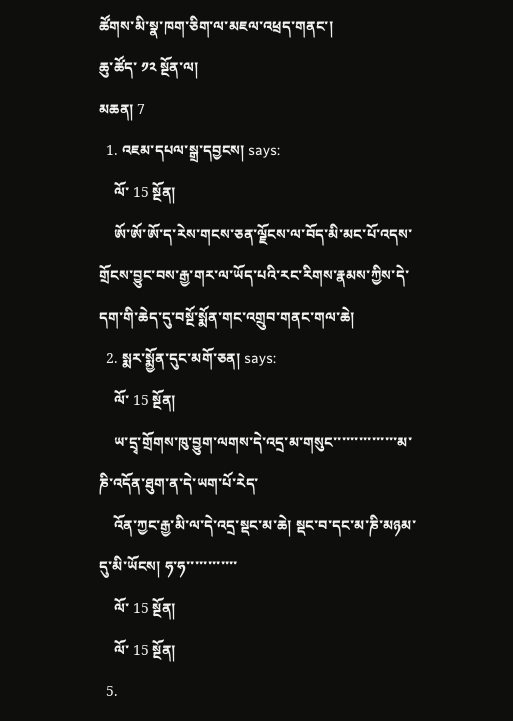ཚོགས་མི་སྣ་ཁག་ཅིག་ལ་མཇལ་འཕྲད་གནང་།
ཆུ་ཚོད་ ༡༢ སྔོན་ལ།
མཆན། 7
  1. འཇམ་དཔལ་སྒྲ་དབྱངས། says:
    ལོ་ 15 སྔོན།
    ཨོ་ཨོ་ཨོ་ད་རེས་གངས་ཅན་ལྗོངས་ལ་བོད་མི་མང་པོ་འདས་གྲོངས་བྱུང་བས་རྒྱ་གར་ལ་ཡོད་པའི་རང་རིགས་རྣམས་ཀྱིས་དེ་དག་གི་ཆེད་དུ་བསྔོ་སྨོན་གང་འགྲུབ་གནང་གལ་ཆེ།
  2. སྨར་སྨྱོན་དུང་མགོ་ཅན། says:
    ལོ་ 15 སྔོན།
    ཡ་དྲྭ་གྲོགས་ཁུ་བྱུག་ལགས་དེ་འདྲ་མ་གསུང་་་་་་་་་་་་་་་མ་ཎི་འདོན་ཐུག་ན་དེ་ཡག་པོ་རེད་
    འོན་ཀྱང་རྒྱ་མི་ལ་དེ་འདྲ་སྡང་མ་ཆེ། སྡང་བ་དང་མ་ཎི་མཉམ་དུ་མི་ཡོངས། ཧ་ཧ་་་་་་་་་་་་
    ལོ་ 15 སྔོན།
    ལོ་ 15 སྔོན།
  5.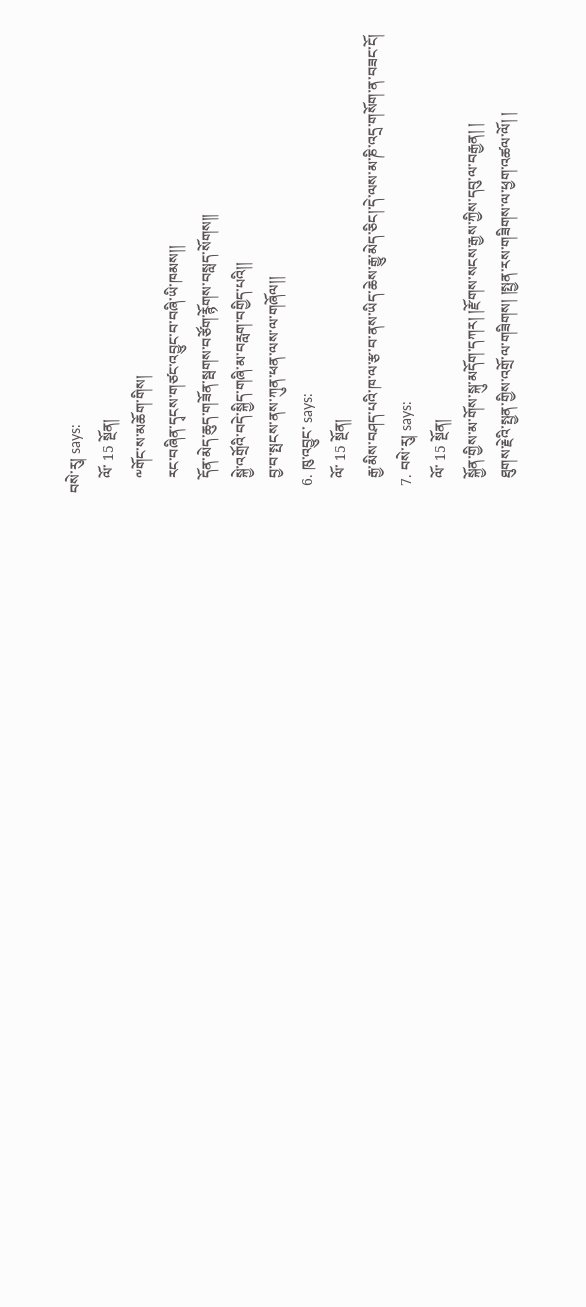བསེ་རུ། says:
    ལོ་ 15 སྔོན།
    ༸གོང་ས་མཆོག་གིས།
    རང་བཞིན་དྭངས་གཙང་འབྱུང་བ་བཞི་ཡི་ཁམས།།
    དོན་མེད་ཆུད་གཟོན་སྦགས་བཙོག་རྙོགས་བསླད་སོགས།།
    སྐྱེ་འགྲོའི་བདེ་སྐྱིད་གཞི་མ་བརླག་བགྱིད་པའི།།
    བྱ་བ་སྤངས་ནས་ཀུན་ཕན་ལས་ལ་གཞོལ།།
  6. ཁུ་འབྱུང་ says:
    ལོ་ 15 སྔོན།
    རྒྱ་མིས་བཤད་པའི་ཁ་ལ་རྩ་བ་ནས་ཡིད་ཆེས་རྒྱུ་མེད་ཅིང།་དེ་ལས་མ་ཎི་འདྲ་གསོག་ན་བཟང་ངོ།
  7. བསེ་རུ། says:
    ལོ་ 15 སྔོན།
    སྐྱོན་གྱིས་མ་གོས་སྐུ་མདོག་དཀར། །རྫོགས་སངས་རྒྱས་ཀྱིས་དབུ་ལ་བརྒྱན། །
    ཐུགས་རྗེའི་སྤྱན་གྱིས་འགྲོ་ལ་གཟིགས། །སྤྱན་རས་གཟིགས་ལ་ཕྱག་འཚལ་ལོ། །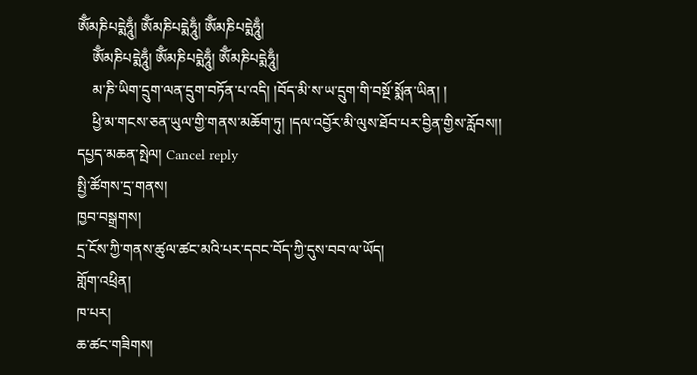ཨོྃམཎིཔདྨེཧཱུྃ། ཨོྃམཎིཔདྨེཧཱུྃ། ཨོྃམཎིཔདྨེཧཱུྃ།
    ཨོྃམཎིཔདྨེཧཱུྃ། ཨོྃམཎིཔདྨེཧཱུྃ། ཨོྃམཎིཔདྨེཧཱུྃ།
    མ་ཎི་ཡིག་དྲུག་ལན་དྲུག་བཏོན་པ་འདི། །བོད་མི་ས་ཡ་དྲུག་གི་བསྔོ་སྨོན་ཡིན། །
    ཕྱི་མ་གངས་ཅན་ཡུལ་གྱི་གནས་མཆོག་ཏུ། །དལ་འབྱོར་མི་ལུས་ཐོབ་པར་བྱིན་གྱིས་རློབས།།
དཔྱད་མཆན་སྤེལ། Cancel reply
སྤྱི་ཚོགས་དྲ་གནས།
ཁྱབ་བསྒྲགས།
དྲ་ངོས་ཀྱི་གནས་ཚུལ་ཚང་མའི་པར་དབང་བོད་ཀྱི་དུས་བབ་ལ་ཡོད།
གློག་འཕྲིན།
ཁ་པར།
ཆ་ཚང་གཟིགས།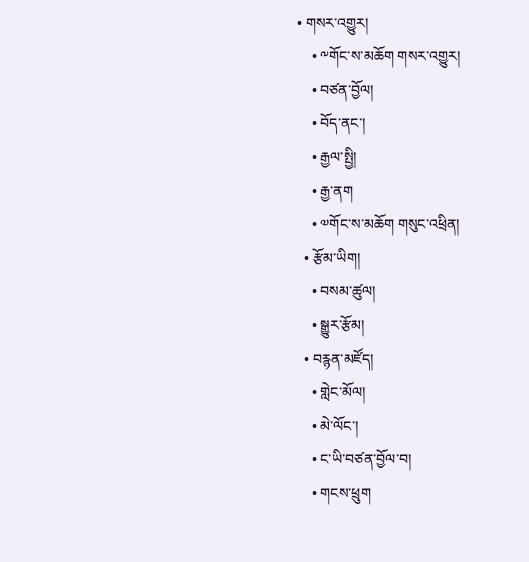• གསར་འགྱུར།
    • ༸གོང་ས་མཆོག གསར་འགྱུར།
    • བཙན་བྱོལ།
    • བོད་ནང་།
    • རྒྱལ་སྤྱི།
    • རྒྱ་ནག
    • ༧གོང་ས་མཆོག གསུང་འཕྲིན།
  • རྩོམ་ཡིག།
    • བསམ་ཚུལ།
    • སྒྱུར་རྩོམ།
  • བརྙན་མཛོད།
    • གླེང་མོལ།
    • མེ་ལོང་།
    • ང་ཡི་བཙན་བྱོལ་བ།
    • གངས་ཕྲུག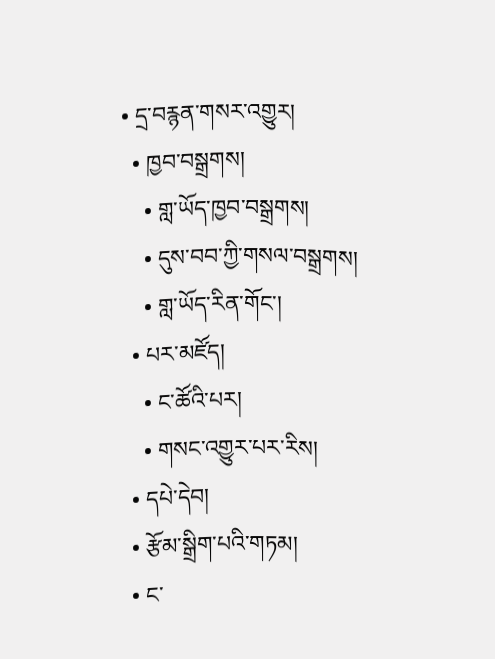• དྲ་བརྙན་གསར་འགྱུར།
  • ཁྱབ་བསྒྲགས།
    • གླ་ཡོད་ཁྱབ་བསྒྲགས།
    • དུས་བབ་ཀྱི་གསལ་བསྒྲགས།
    • གླ་ཡོད་རིན་གོང་།
  • པར་མཛོད།
    • ང་ཚོའི་པར།
    • གསང་འགྱུར་པར་རིས།
  • དཔེ་དེབ།
  • རྩོམ་སྒྲིག་པའི་གཏམ།
  • ང་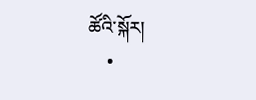ཚོའི་སྐོར།
    •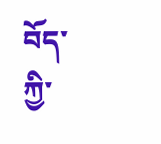བོད་ཀྱི་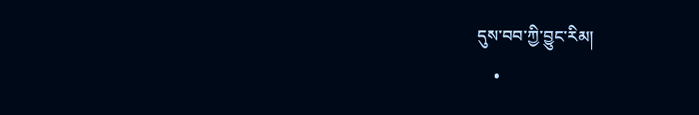དུས་བབ་ཀྱི་བྱུང་རིམ།
    •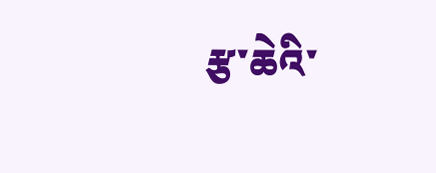རྩ་ཆེའི་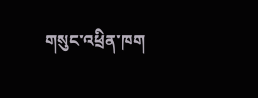གསུང་འཕྲིན་ཁག